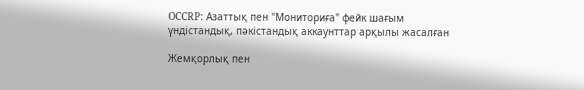OCCRP: Азаттық пен "Мониториға" фейк шағым үндістандық, пәкістандық аккаунттар арқылы жасалған

Жемқорлық пен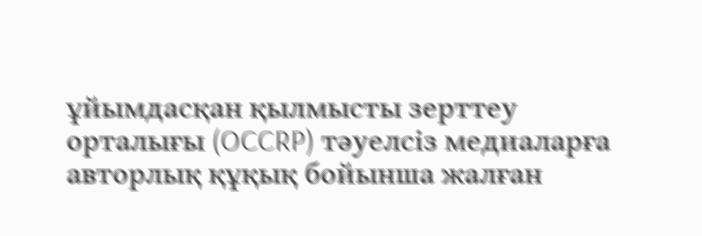ұйымдасқан қылмысты зерттеу орталығы (OCCRP) тәуелсіз медиаларға авторлық құқық бойынша жалған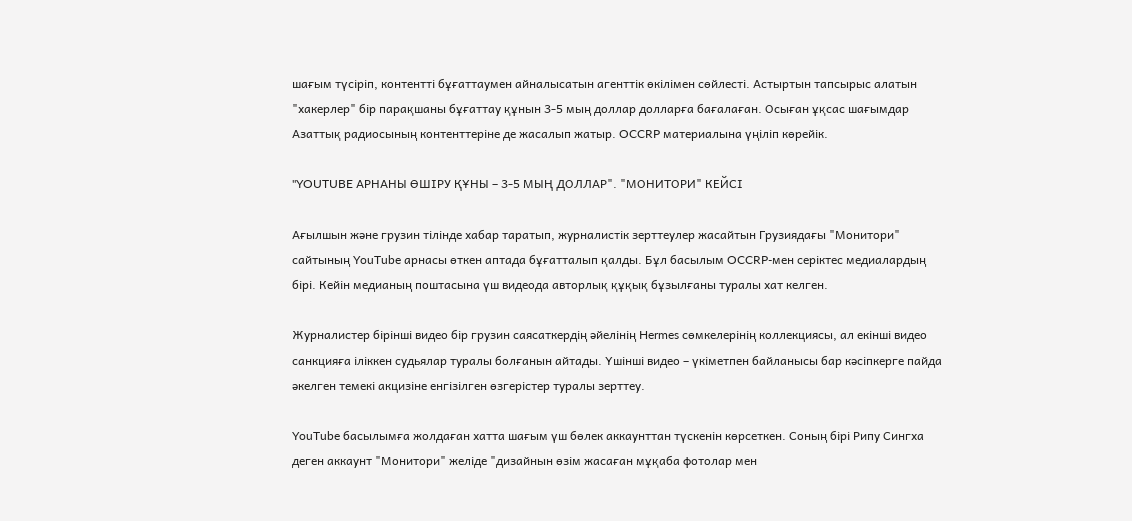шағым түсіріп, контентті бұғаттаумен айналысатын агенттік өкілімен сөйлесті. Астыртын тапсырыс алатын "хакерлер" бір парақшаны бұғаттау құнын 3-5 мың доллар долларға бағалаған. Осыған ұқсас шағымдар Азаттық радиосының контенттеріне де жасалып жатыр. OCCRP материалына үңіліп көрейік.

"YOUTUBE АРНАНЫ ӨШІРУ ҚҰНЫ – 3-5 МЫҢ ДОЛЛАР". "МОНИТОРИ" КЕЙСІ

Ағылшын және грузин тілінде хабар таратып, журналистік зерттеулер жасайтын Грузиядағы "Монитори" сайтының YouTube арнасы өткен аптада бұғатталып қалды. Бұл басылым OCCRP-мен серіктес медиалардың бірі. Кейін медианың поштасына үш видеода авторлық құқық бұзылғаны туралы хат келген.

Журналистер бірінші видео бір грузин саясаткердің әйелінің Hermes сөмкелерінің коллекциясы, ал екінші видео санкцияға іліккен судьялар туралы болғанын айтады. Үшінші видео – үкіметпен байланысы бар кәсіпкерге пайда әкелген темекі акцизіне енгізілген өзгерістер туралы зерттеу.

YouTube басылымға жолдаған хатта шағым үш бөлек аккаунттан түскенін көрсеткен. Соның бірі Рипу Сингха деген аккаунт "Монитори" желіде "дизайнын өзім жасаған мұқаба фотолар мен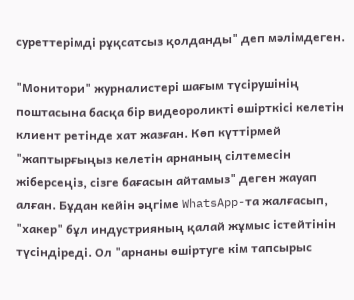суреттерімді рұқсатсыз қолданды" деп мәлімдеген.

"Монитори" журналистері шағым түсірушінің поштасына басқа бір видеороликті өшірткісі келетін клиент ретінде хат жазған. Көп күттірмей "жаптырғыңыз келетін арнаның сілтемесін жіберсеңіз, сізге бағасын айтамыз" деген жауап алған. Бұдан кейін әңгіме WhatsApp-та жалғасып, "хакер" бұл индустрияның қалай жұмыс істейтінін түсіндіреді. Ол "арнаны өшіртуге кім тапсырыс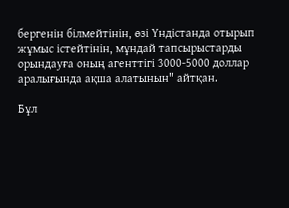бергенін білмейтінін, өзі Үндістанда отырып жұмыс істейтінін, мұндай тапсырыстарды орындауға оның агенттігі 3000-5000 доллар аралығында ақша алатынын" айтқан.

Бұл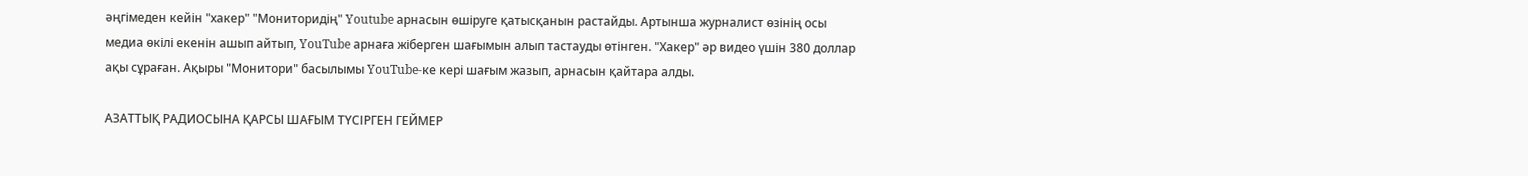әңгімеден кейін "хакер" "Мониторидің" Youtube арнасын өшіруге қатысқанын растайды. Артынша журналист өзінің осы медиа өкілі екенін ашып айтып, YouTube арнаға жіберген шағымын алып тастауды өтінген. "Хакер" әр видео үшін 380 доллар ақы сұраған. Ақыры "Монитори" басылымы YouTube-ке кері шағым жазып, арнасын қайтара алды.

АЗАТТЫҚ РАДИОСЫНА ҚАРСЫ ШАҒЫМ ТҮСІРГЕН ГЕЙМЕР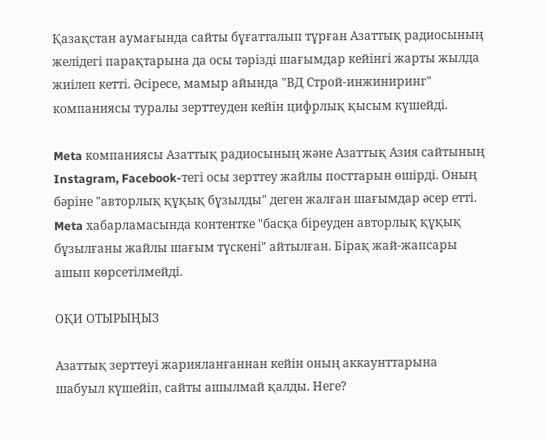Қазақстан аумағында сайты бұғатталып тұрған Азаттық радиосының желідегі парақтарына да осы тәрізді шағымдар кейінгі жарты жылда жиілеп кетті. Әсіресе, мамыр айында "ВД Строй-инжиниринг" компаниясы туралы зерттеуден кейін цифрлық қысым күшейді.

Meta компаниясы Азаттық радиосының және Азаттық Азия сайтының Instagram, Facebook-тегі осы зерттеу жайлы посттарын өшірді. Оның бәріне "авторлық құқық бұзылды" деген жалған шағымдар әсер етті. Meta хабарламасында контентке "басқа біреуден авторлық құқық бұзылғаны жайлы шағым түскені" айтылған. Бірақ жай-жапсары ашып көрсетілмейді.

ОҚИ ОТЫРЫҢЫЗ

Азаттық зерттеуі жарияланғаннан кейін оның аккаунттарына шабуыл күшейіп, сайты ашылмай қалды. Неге?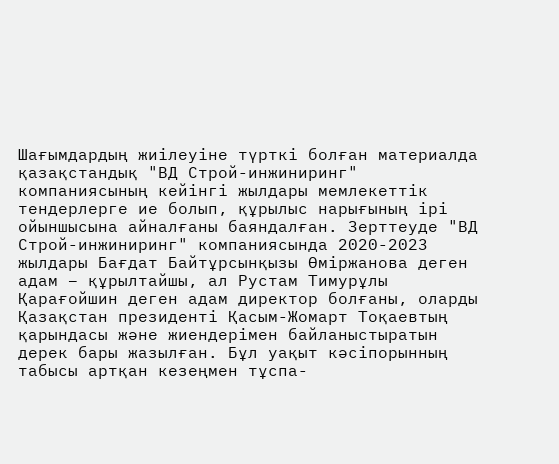Шағымдардың жиілеуіне түрткі болған материалда қазақстандық "ВД Строй-инжиниринг" компаниясының кейінгі жылдары мемлекеттік тендерлерге ие болып, құрылыс нарығының ірі ойыншысына айналғаны баяндалған. Зерттеуде "ВД Строй-инжиниринг" компаниясында 2020-2023 жылдары Бағдат Байтұрсынқызы Өміржанова деген адам – құрылтайшы, ал Рустам Тимурұлы Қарағойшин деген адам директор болғаны, оларды Қазақстан президенті Қасым-Жомарт Тоқаевтың қарындасы және жиендерімен байланыстыратын дерек бары жазылған. Бұл уақыт кәсіпорынның табысы артқан кезеңмен тұспа-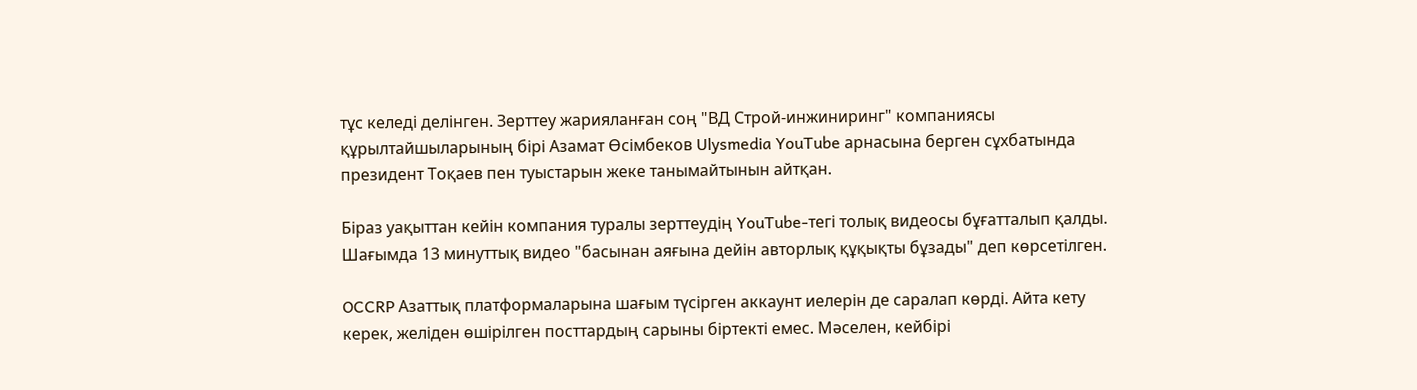тұс келеді делінген. Зерттеу жарияланған соң "ВД Строй-инжиниринг" компаниясы құрылтайшыларының бірі Азамат Өсімбеков Ulysmedia YouTube арнасына берген сұхбатында президент Тоқаев пен туыстарын жеке танымайтынын айтқан.

Біраз уақыттан кейін компания туралы зерттеудің YouTube-тегі толық видеосы бұғатталып қалды. Шағымда 13 минуттық видео "басынан аяғына дейін авторлық құқықты бұзады" деп көрсетілген.

OCCRP Азаттық платформаларына шағым түсірген аккаунт иелерін де саралап көрді. Айта кету керек, желіден өшірілген посттардың сарыны біртекті емес. Мәселен, кейбірі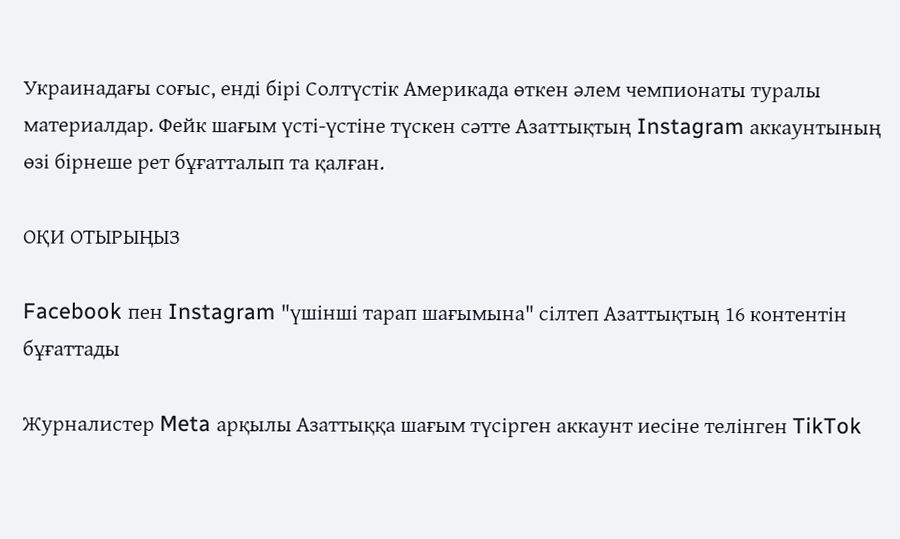Украинадағы соғыс, енді бірі Солтүстік Америкада өткен әлем чемпионаты туралы материалдар. Фейк шағым үсті-үстіне түскен сәтте Азаттықтың Instagram аккаунтының өзі бірнеше рет бұғатталып та қалған.

ОҚИ ОТЫРЫҢЫЗ

Facebook пен Instagram "үшінші тарап шағымына" сілтеп Азаттықтың 16 контентін бұғаттады

Журналистер Meta арқылы Азаттыққа шағым түсірген аккаунт иесіне телінген TikTok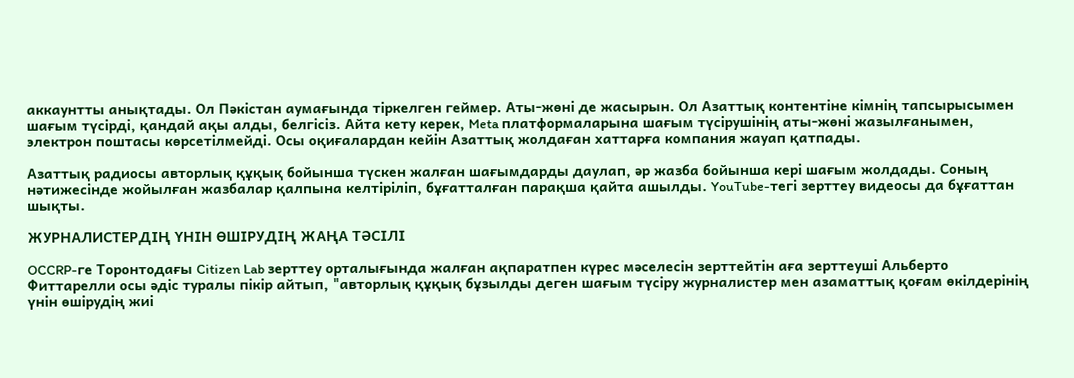аккаунтты анықтады. Ол Пәкістан аумағында тіркелген геймер. Аты-жөні де жасырын. Ол Азаттық контентіне кімнің тапсырысымен шағым түсірді, қандай ақы алды, белгісіз. Айта кету керек, Meta платформаларына шағым түсірушінің аты-жөні жазылғанымен, электрон поштасы көрсетілмейді. Осы оқиғалардан кейін Азаттық жолдаған хаттарға компания жауап қатпады.

Азаттық радиосы авторлық құқық бойынша түскен жалған шағымдарды даулап, әр жазба бойынша кері шағым жолдады. Соның нәтижесінде жойылған жазбалар қалпына келтіріліп, бұғатталған парақша қайта ашылды. YouTube-тегі зерттеу видеосы да бұғаттан шықты.

ЖУРНАЛИСТЕРДІҢ ҮНІН ӨШІРУДІҢ ЖАҢА ТӘСІЛІ

OCCRP-ге Торонтодағы Citizen Lab зерттеу орталығында жалған ақпаратпен күрес мәселесін зерттейтін аға зерттеуші Альберто Фиттарелли осы әдіс туралы пікір айтып, "авторлық құқық бұзылды деген шағым түсіру журналистер мен азаматтық қоғам өкілдерінің үнін өшірудің жиі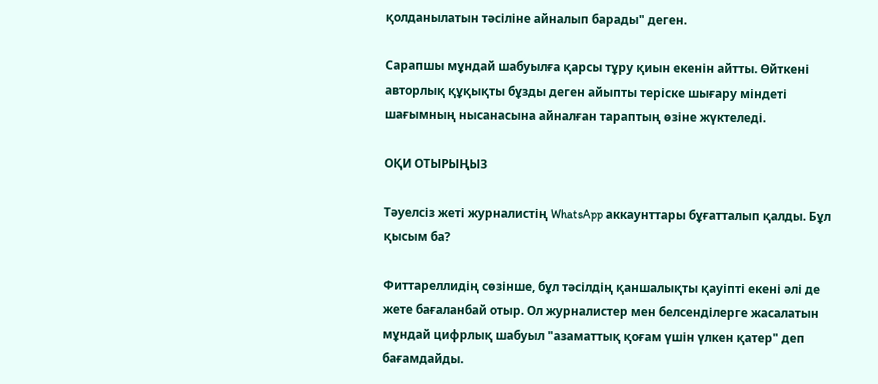қолданылатын тәсіліне айналып барады" деген.

Сарапшы мұндай шабуылға қарсы тұру қиын екенін айтты. Өйткені авторлық құқықты бұзды деген айыпты теріске шығару міндеті шағымның нысанасына айналған тараптың өзіне жүктеледі.

ОҚИ ОТЫРЫҢЫЗ

Тәуелсіз жеті журналистің WhatsApp аккаунттары бұғатталып қалды. Бұл қысым ба?

Фиттареллидің сөзінше, бұл тәсілдің қаншалықты қауіпті екені әлі де жете бағаланбай отыр. Ол журналистер мен белсенділерге жасалатын мұндай цифрлық шабуыл "азаматтық қоғам үшін үлкен қатер" деп бағамдайды.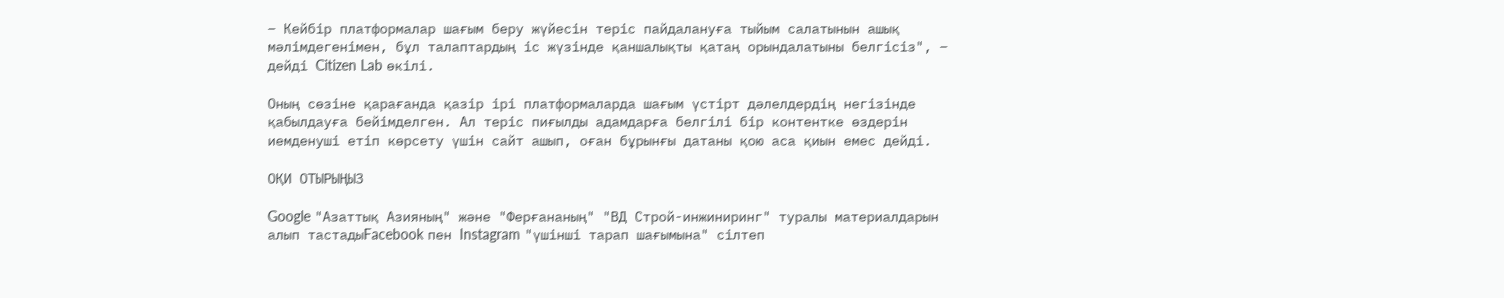– Кейбір платформалар шағым беру жүйесін теріс пайдалануға тыйым салатынын ашық мәлімдегенімен, бұл талаптардың іс жүзінде қаншалықты қатаң орындалатыны белгісіз", – дейді Citizen Lab өкілі.

Оның сөзіне қарағанда қазір ірі платформаларда шағым үстірт дәлелдердің негізінде қабылдауға бейімделген. Ал теріс пиғылды адамдарға белгілі бір контентке өздерін иемденуші етіп көрсету үшін сайт ашып, оған бұрынғы датаны қою аса қиын емес дейді.

ОҚИ ОТЫРЫҢЫЗ

Google "Азаттық Азияның" және "Ферғананың" "ВД Строй-инжиниринг" туралы материалдарын алып тастадыFacebook пен Instagram "үшінші тарап шағымына" сілтеп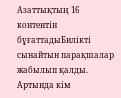Азаттықтың 16 контентін бұғаттадыБилікті сынайтын парақшалар жабылып қалды. Артында кім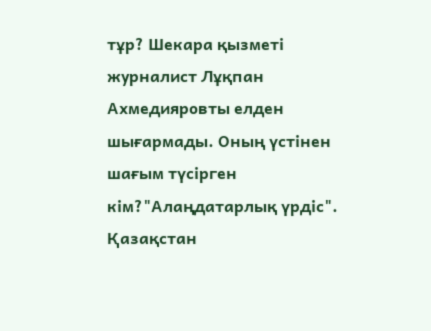тұр? Шекара қызметі журналист Лұқпан Ахмедияровты елден шығармады. Оның үстінен шағым түсірген кім?"Алаңдатарлық үрдіс". Қазақстан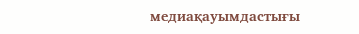медиақауымдастығы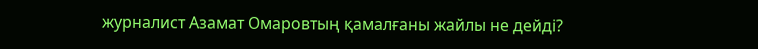журналист Азамат Омаровтың қамалғаны жайлы не дейді?